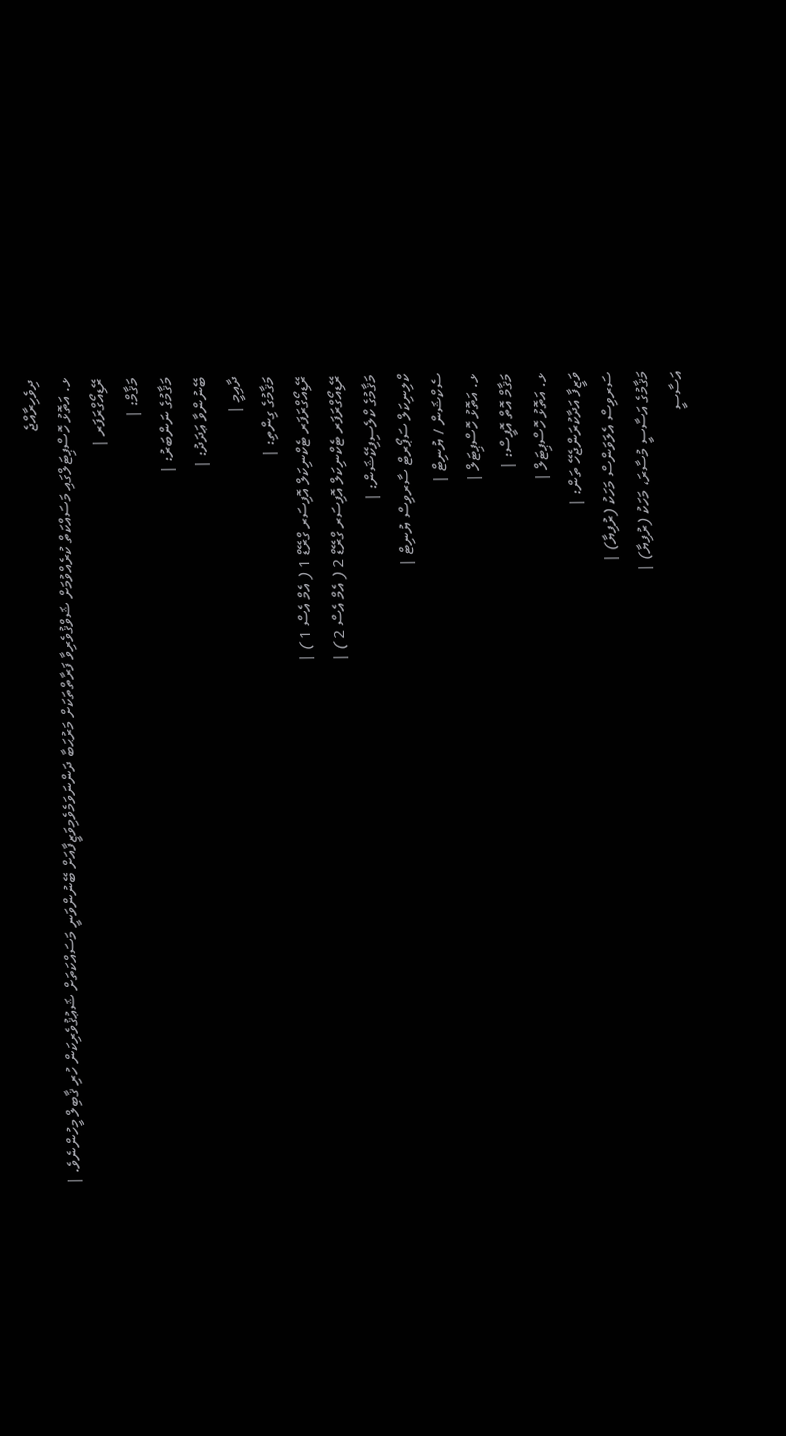ދިވެހިރާއްޖެ
ޅ. އަތޮޅު ހޮސްޕިޓަލްގައި މަސައްކަތް ކުރެއްވުމަށް ޝަވްޤުވެރިވާ ފަރާތްތަކަށް މަރުޙަބާ ދަންނަވަމެވެމިވަޒީފާއަށް ބޭނުންވަނީ މަސައްކަތަށް ޝަޢުޤުވެރިކަން ހުރި ޤާބިލް މީހުންނެވެ. |
ރޭޑިއޯގްރަފަރ |
މަޤާމް: |
މަޤާމުގެ ނަންބަރު: |
ބޭނުންވާ ޢަދަދު: |
ދާއިމީ |
މަޤާމުގެ ގިންތި: |
ރޭޑިއޯގްރަފަރ ޓެކްނިކަލް އޮފިސަރ ގްރޭޑް 1 ( އެމް އެސް 1 ) |
ރޭޑިއޯގްރަފަރ ޓެކްނިކަލް އޮފިސަރ ގްރޭޑް 2 ( އެމް އެސް 2 ) |
މަޤާމުގެ ކްލެސިފިކޭޝަން: |
ކްލިނިކަލް ސަޕޯރޓް ސާރވިސް ޔުނިޓް |
ސެކްޝަން / ޔުނިޓް |
ޅ. އަތޮޅު ހޮސްޕިޓަލް |
މަޤާމް އޮތް އޮފީސް: |
ޅ. އަތޮޅު ހޮސްޕިޓަލް |
ވަޒީފާ އަދާކުރަންޖެހޭ ތަން: |
ސަރވިސް އެލަވަންސް މަހަކު (ރުފިޔާ) |
މަޤާމުގެ އަސާސީ މުސާރަ، މަހަކު (ރުފިޔާ) |
އަސާސީ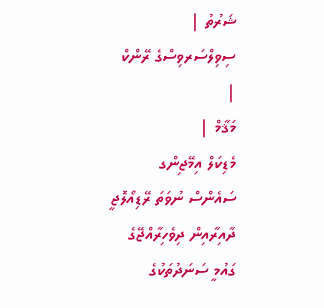ޝަރުތު |
ސިވިލްސަރވިސްގެ ރޭންކް |
މަޤާމް |
މެޑިކަލް އިމޭޖިންގ ސައެންސް ނުވަތަ ރޭޑިއޯލޮޖީ ދާއިރާއިން ދިވެހިރާއްޖޭގެ ގައުމީ ސަނަދުތަކުގެ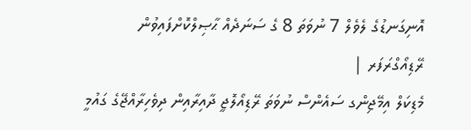އޮނިގަނޑުގެ ލެވެލް 7 ނުވަތަ 8 ގެ ސަނަދެއް ޙާޞިލްކޮށްފައިވުން
ރޭޑިއޯގްރަފަރ |
މެޑިކަލް އިމޭޖިންގ ސައެންސް ނުވަތަ ރޭޑިއޯލޮޖީ ދާއިރާއިން ދިވެހިރާއްޖޭގެ ގައުމީ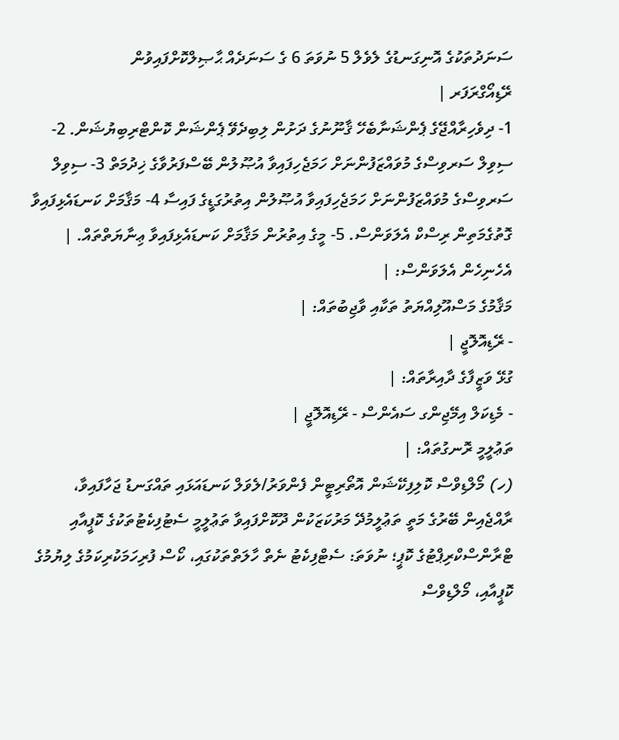ސަނަދުތަކުގެ އޮނިގަނޑުގެ ލެވެލް 5 ނުވަތަ 6 ގެ ސަނަދެއް ޙާޞިލްކޮށްފައިވުން
ރޭޑިއޯގްރަފަރ |
1- ދިވެހިރާއްޖޭގެ ޕެންޝަނާބެހޭ ޤާނޫނުގެ ދަށުން ލިބިދެވޭ ޕެންޝަން ކޮންޓްރިބިޔުޝަން. 2- ސިވިލް ސަރވިސްގެ މުވައްޒަފުންނަށް ހަމަޖެހިފައިވާ އުޞޫލުން ބޭސްފަރުވާގެ ޚިދުމަތް 3- ސިވިލް ސަރވިސްގެ މުވައްޒަފުންނަށް ހަމަޖެހިފައިވާ އުޞޫލުން އިތުރުގަޑީގެ ފައިސާ 4- މަޤާމަށް ކަނޑައެޅިފައިވާ ގޮތުގެމަތިން ރިސްކް އެލަވަންސް. 5- މީގެ އިތުރުން މަޤާމަށް ކަނޑައެޅިފައިވާ ޢިނާޔަތްތައް. |
އެހެނިހެން އެލަވަންސް: |
މަޤާމުގެ މަސްއޫލިއްޔަތު ތަކާއި ވާޖިބުތައް: |
- ރޭޑިއޮލޮޖީ |
ގުޅޭ ވަޒީފާގެ ދާއިރާތައް: |
- މެޑިކަލް އިމޭޖިންގ ސައެންސް - ރޭޑިއޮލޮޖީ |
ތަޢުލީމީ ރޮނގުތައް: |
(ހ) މޯލްޑިވްސް ކޮލިފިކޭޝަން އޮތޯރިޓީން ފެންވަރު/ލެވަލް ކަނޑައަޅައި ތައްގަނޑު ޖަހާފައިވާ، ރާއްޖެއިން ބޭރުގެ މަތީ ތަޢުލީމުދޭ މަރުކަޒަކުން ދޫކޮށްފައިވާ ތަޢުލީމީ ސެޓުފިކެޓުތަކުގެ ކޮޕީއާއި ޓްރާންސްކްރިޕްޓުގެ ކޮޕީ؛ ނުވަތަ: ސެޓްފިކެޓު ނެތް ހާލަތްތަކުގައި، ކޯސް ފުރިހަމަކުރިކަމުގެ ލިޔުމުގެ ކޮޕީއާއި، މޯލްޑިވްސް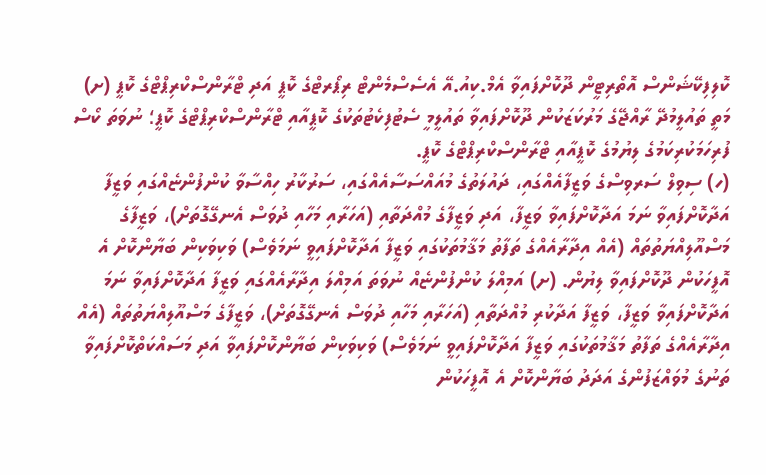ކޮލިފިކޭޝަންސް އޮތޯރިޓީން ދޫކޮށްފައިވާ އެމް.ކިއު.އޭ އެސެސްމެންޓް ރިޕޯރޓްގެ ކޮޕީ އަދި ޓްރާންސްކްރިޕްޓްގެ ކޮޕީ (ށ) މަތީ ތައުލީމުދޭ ރާއްޖޭގެ މަރުކަޒަކުން ދޫކޮށްފައިވާ ތައުލީމީ ސެޓުފިކެޓުތަކުގެ ކޮޕީއާއި ޓްރާންސްކްރިޕްޓްގެ ކޮޕީ؛ ނުވަތަ ކޯސް ފުރިހަމަކުރިކަމުގެ ލިޔުމުގެ ކޮޕީއާއި ޓްރާންސްކްރިޕްޓްގެ ކޮޕީ.
(ހ) ސިވިލް ސަރވިސްގެ ވަޒީފާއެއްގައި، ދައުލަތުގެ މުއައްސަސާއެއްގައި، ސަރުކާރު ހިއްސާވާ ކުންފުންޏެއްގައި ވަޒީފާ އަދާކޮށްފައިވާ ނަމަ އަދާކޮށްފައިވާ ވަޒީފާ، އަދި ވަޒީފާގެ މުއްދަތާއި (އަހަރާއި މަހާއި ދުވަސް އެނގޭގޮތަށް)، ވަޒީފާގެ މަސްއޫލިއްޔަތުތައް (އެއް އިދާރާއެއްގެ ތަފާތު މަޤާމުތަކުގައި ވަޒީފާ އަދާކޮށްފައިވީ ނަމަވެސް) ވަކިވަކިން ބަޔާންކޮށް އެ އޮފީހަކުން ދޫކޮށްފައިވާ ލިޔުން. (ށ) އަމިއްލަ ކުންފުންޏެއް ނުވަތަ އަމިއްލަ އިދާރާއެއްގައި ވަޒީފާ އަދާކޮށްފައިވާ ނަމަ އަދާކޮށްފައިވާ ވަޒީފާ، ވަޒީފާ އަދާކުރި މުއްދަތާއި (އަހަރާއި މަހާއި ދުވަސް އެނގޭގޮތަށް)، ވަޒީފާގެ މަސްއޫލިއްޔަތުތައް (އެއް އިދާރާއެއްގެ ތަފާތު މަޤާމުތަކުގައި ވަޒީފާ އަދާކޮށްފައިވީ ނަމަވެސް) ވަކިވަކިން ބަޔާންކޮށްފައިވާ އަދި މަސައްކަތްކޮށްފައިވާ ތަނުގެ މުވައްޒަފުންގެ އަދަދު ބަޔާންކޮށް އެ އޮފީހަކުން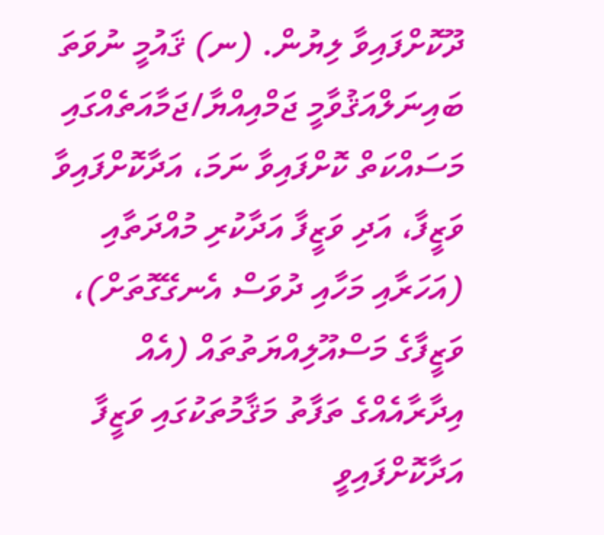ދޫކޮށްފައިވާ ލިޔުން. (ނ) ޤައުމީ ނުވަތަ ބައިނަލްއަޤުވާމީ ޖަމްއިއްޔާ/ޖަމާއަތެއްގައި މަސައްކަތް ކޮށްފައިވާ ނަމަ، އަދާކޮށްފައިވާ ވަޒީފާ، އަދި ވަޒީފާ އަދާކުރި މުއްދަތާއި (އަހަރާއި މަހާއި ދުވަސް އެނގޭގޮތަށް)، ވަޒީފާގެ މަސްއޫލިއްޔަތުތައް (އެއް އިދާރާއެއްގެ ތަފާތު މަޤާމުތަކުގައި ވަޒީފާ އަދާކޮށްފައިވީ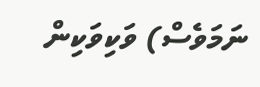ނަމަވެސް) ވަކިވަކިން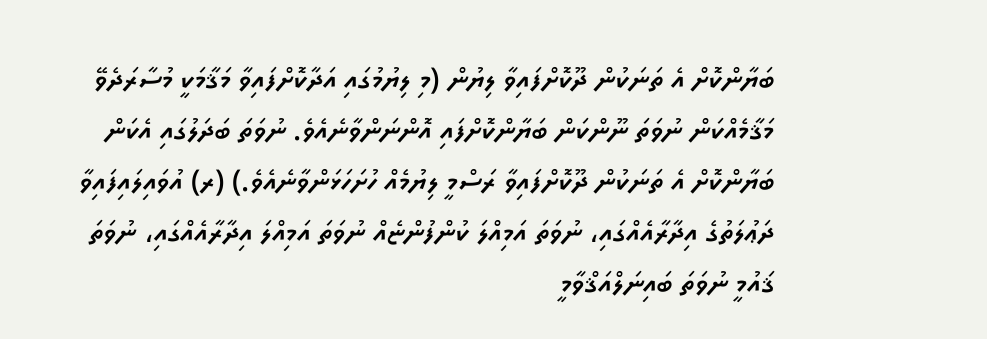ބަޔާންކޮށް އެ ތަނަކުން ދޫކޮށްފައިވާ ލިޔުން (މި ލިޔުމުގައި އަދާކޮށްފައިވާ މަޤާމަކީ މުސާރަދެވޭ މަޤާމެއްކަން ނުވަތަ ނޫންކަން ބަޔާންކޮށްފައި އޮންނަންވާނެއެވެ. ނުވަތަ ބަދަލުގައި އެކަން ބަޔާންކޮށް އެ ތަނަކުން ދޫކޮށްފައިވާ ރަސްމީ ލިޔުމެއް ހުށަހަޅަންވާނެއެވެ.) (ރ) އުވައިލައިފައިވާ ދަޢުލަތުގެ އިދާރާއެއްގައި، ނުވަތަ އަމިއްލަ ކުންފުންޏެއް ނުވަތަ އަމިއްލަ އިދާރާއެއްގައި، ނުވަތަ ޤައުމީ ނުވަތަ ބައިނަލްއަޤްވާމީ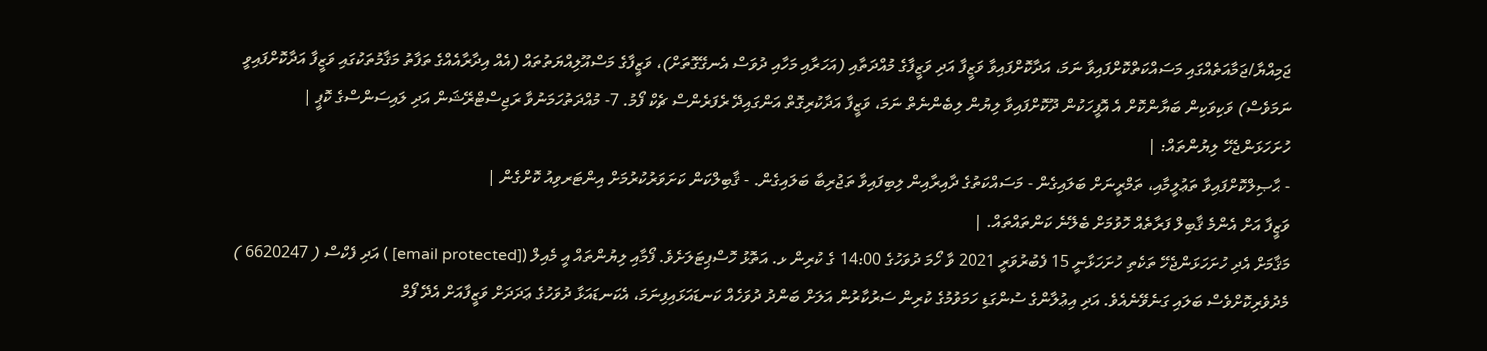ޖަމިއްޔާ/ޖަމާއަތެއްގައި މަސައްކަތްކޮށްފައިވާ ނަމަ، އަދާކޮށްފައިވާ ވަޒީފާ އަދި ވަޒީފާގެ މުއްދަތާއި (އަހަރާއި މަހާއި ދުވަސް އެނގޭގޮތަށް)، ވަޒީފާގެ މަސްއޫލިއްޔަތުތައް (އެއް އިދާރާއެއްގެ ތަފާތު މަޤާމުތަކުގައި ވަޒީފާ އަދާކޮށްފައިވީ ނަމަވެސް) ވަކިވަކިން ބަޔާންކޮށް އެ އޮފީހަކުން ދޫކޮށްފައިވާ ލިޔުން ލިބެންނެތް ނަމަ، ވަޒީފާ އަދާކުރިގޮތް އަންގައިދޭ ރެފަރެންސް ޗެކް ފޯމު. 7- މުއްދަތުހަމަނުވާ ރަޖިސްޓްރޭޝަން އަދި ލައިސަންސްގެ ކޮޕީ |
ހުށަހަޅަންޖެހޭ ލިޔުންތައް: |
- ޙާޞިލްކޮށްފައިވާ ތަޢުލީމާއި، ތަމްރީނަށް ބަލައިގެން - މަސައްކަތުގެ ދާއިރާއިން ލިބިފައިވާ ތަޖުރިބާ ބަލައިގެން. - ޤާބިލްކަން ކަށަވަރުކުރުމަށް އިންޓަރވިއު ކޮށްގެން |
ވަޒީފާ އަށް އެންމެ ޤާބިލް ފަރާތެއް ހޮވުމަށް ބެލޭނެ ކަންތައްތައް. |
މަޤާމަށް އެދި ހުށަހަޅަންޖެހޭ ތަކެތި ހުށަހަޅާނީ 15 ފެބުރުވަރީ 2021 ވާ ހޯމަ ދުވަހުގެ 14:00 ގެ ކުރިން ޅ. އަތޮޅު ހޮސްޕިޓަލަށެވެ. ފޯމާއި ލިޔުންތައް އީ މެއިލް ([email protected] ) އަދި ފެކްސް ( 6620247 ) މެދުވެރިކޮށްވެސް ބަލައި ގަނެވޭނެއެވެ. އަދި އިޢުލާންގެ ސުންގަޑި ހަމަވުމުގެ ކުރިން ސަރުކާރުން އަލަށް ބަންދު ދުވަހެއް ކަނޑައަޅައިފިނަމަ، އެކަނޑައަޅާ ދުވަހުގެ ޢަދަދަށް ވަޒީފާއަށް އެދޭ ފޯމް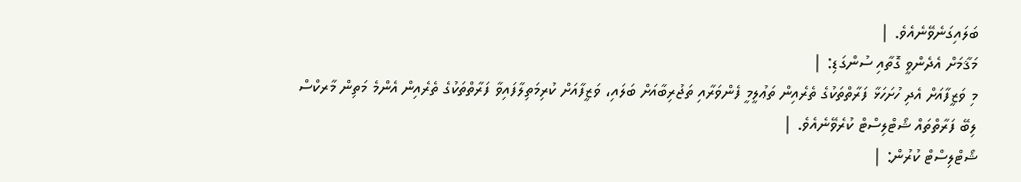ބަލައިގަނެވޭނެއެވެ. |
މަޤާމަށް އެދެންވީ ގޮތާއި ސުންގަޑި: |
މި ވަޒީފާއަށް އެދި ހުށަހަޅާ ފަރާތްތަކުގެ ތެރެއިން ތަޢުލީމީ ފެންވަރާއި ތަޖުރިބާއަށް ބަލައި، ވަޒީފާއަށް ކުރިމަތިލާފައިވާ ފަރާތްތަކުގެ ތެރެއިން އެންމެ މަތިން މާރކްސް ލިބޭ ފަރާތްތައް ޝޯޓްލިސްޓް ކުރެވޭނެއެވެ. |
ޝޯޓްލިސްޓް ކުރުން: |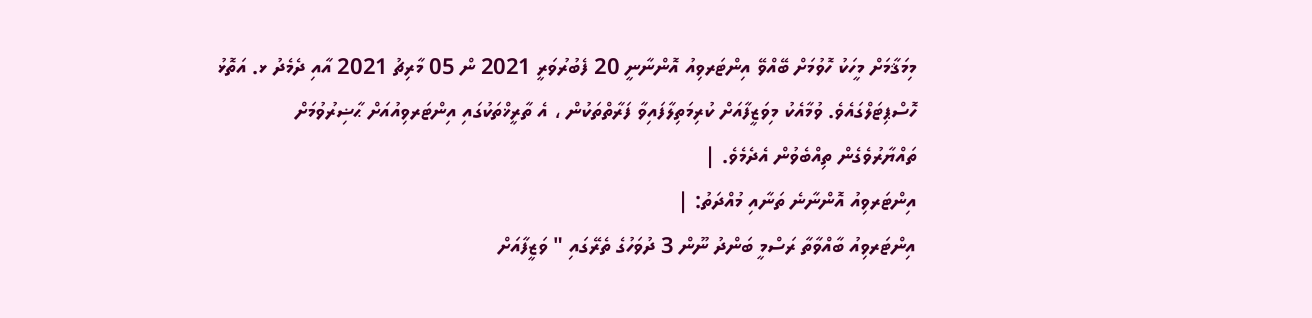މިމަޤާމަށް މީހަކު ހޮވުމަށް ބޭއްވޭ އިންޓަރވިއު އޮންނާނީ 20 ފެބުރުވަރީ 2021 ން 05 މާރިޗު 2021 އާއި ދެމެދު ޅ. އަތޮޅު ހޮސްޕިޓަލްގައެވެ. ވުމާއެކު މިވަޒީފާއަށް ކުރިމަތިލާފައިވާ ފަރާތްތަކުން ، އެ ތާރީޚްތަކުގައި އިންޓަރވިއުއަށް ޙާޟިރުވުމަށް ތައްޔާރުވެގެން ތިއްބެވުން އެދެމެވެ. |
އިންޓަރވިއު އޮންނާނެ ތަނާއި މުއްދަތު: |
އިންޓަރވިއު ބާއްވާތާ ރަސްމީ ބަންދު ނޫން 3 ދުވަހުގެ ތެރޭގައި " ވަޒީފާއަށް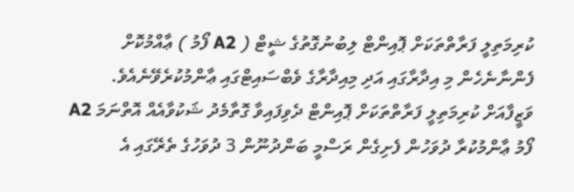ކުރިމަތިލީ ފަރާތްތަކަށް ޕޮއިންޓް ލިބުނުގޮތުގެ ޝީޓް ( A2 ފޯމު ) ޢާއްމުކޮށް ފެންނާނެހެން މި އިދާރާގައި އަދި މިއިދާރާގެ ވެބްސައިޓްގައި ޢާންމުކުރެވޭނެއެވެ. ވަޒީފާއަށް ކުރިމަތިލީ ފަރާތްތަކަށް ޕޮއިންޓް ދެވިފައިވާ ގޮތާމެދު ޝަކުވާއެއް އޮތްނަމަ A2 ފޯމު ޢާންމުކުރާ ދުވަހުން ފެށިގެން ރަސްމީ ބަންދުނޫން 3 ދުވަހުގެ ތެރޭގައި އެ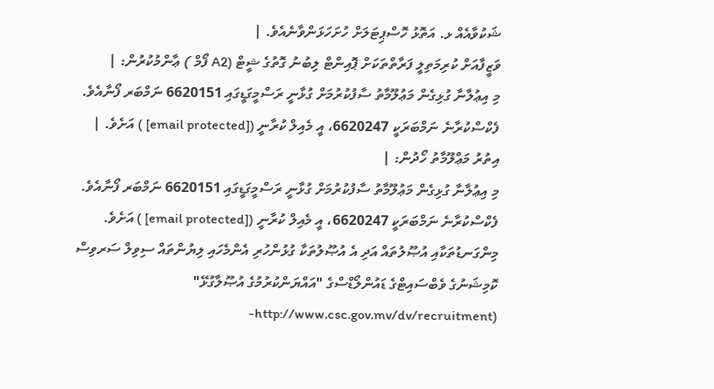ޝަކުވާއެއް ޅ. އަތޮޅު ހޮސްޕިޓަލަށް ހުށަހަޅަންވާނެއެވެ. |
ވަޒީފާއަށް ކުރިމަތިލީ ފަރާތްތަކަށް ޕޮއިންޓް ލިބުނު ގޮތުގެ ޝީޓް (A2 ފޯމް ) ޢާންމުކުރުން: |
މި އިޢުލާނާ ގުޅިގެން މަޢުލޫމާތު ސާފުކުރުމަށް ގުޅާނީ ރަސްމީގަޑީގައި 6620151 ނަމްބަރ ފޯނާއެވެ. ފެކްސްކުރާނެ ނަމްބަރަކީ 6620247، އީ މެއިލް ކުރާނީ ([email protected] ) އަށެވެ. |
އިތުރު މަޢްލޫމާތު ހޯދުން: |
މި އިޢުލާނާ ގުޅިގެން މަޢުލޫމާތު ސާފުކުރުމަށް ގުޅާނީ ރަސްމީގަޑީގައި 6620151 ނަމްބަރ ފޯނާއެވެ. ފެކްސްކުރާނެ ނަމްބަރަކީ 6620247، އީ މެއިލް ކުރާނީ ([email protected] ) އަށެވެ. މިންގަނޑުތަކާއި އުޞޫލުތައް އަދި އެ އުޞޫލުތަކާ ގުޅުންހުރި އެންމެހައި ލިޔުންތައް ސިވިލް ސަރވިސް ކޮމިޝަނުގެ ވެބްސައިޓްގެ ޑައުންލޯޑްސްގެ "އައްޔަންކުރުމުގެ އުޞޫލާގުޅޭ" (http://www.csc.gov.mv/dv/recruitment-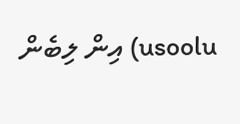usoolu) އިން ލިބެން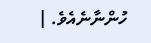ހުންނާނެއެވެ. |